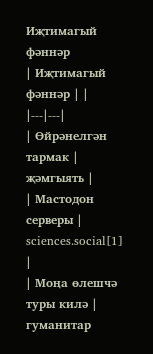Иҗтимагый фәннәр
| Иҗтимагый фәннәр | |
|---|---|
| Өйрәнелгән тармак | җәмгыять |
| Мастодон серверы | sciences.social[1] |
| Моңа өлешчә туры килә | гуманитар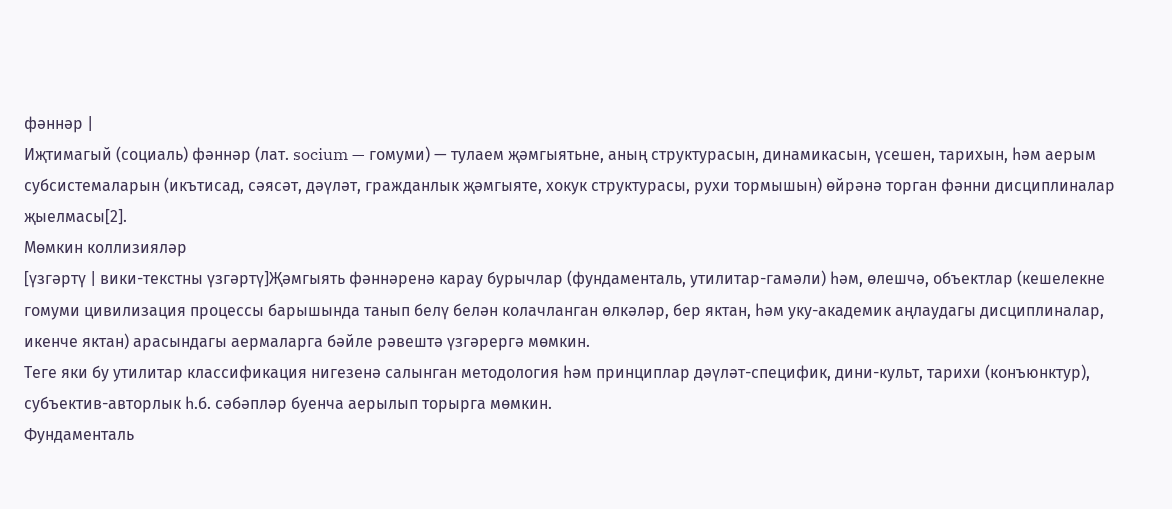фәннәр |
Иҗтимагый (социаль) фәннәр (лат. socium — гомуми) — тулаем җәмгыятьне, аның структурасын, динамикасын, үсешен, тарихын, һәм аерым субсистемаларын (икътисад, сәясәт, дәүләт, гражданлык җәмгыяте, хокук структурасы, рухи тормышын) өйрәнә торган фәнни дисциплиналар җыелмасы[2].
Мөмкин коллизияләр
[үзгәртү | вики-текстны үзгәртү]Җәмгыять фәннәренә карау бурычлар (фундаменталь, утилитар-гамәли) һәм, өлешчә, объектлар (кешелекне гомуми цивилизация процессы барышында танып белү белән колачланган өлкәләр, бер яктан, һәм уку-академик аңлаудагы дисциплиналар, икенче яктан) арасындагы аермаларга бәйле рәвештә үзгәрергә мөмкин.
Теге яки бу утилитар классификация нигезенә салынган методология һәм принциплар дәүләт-специфик, дини-культ, тарихи (конъюнктур), субъектив-авторлык һ.б. сәбәпләр буенча аерылып торырга мөмкин.
Фундаменталь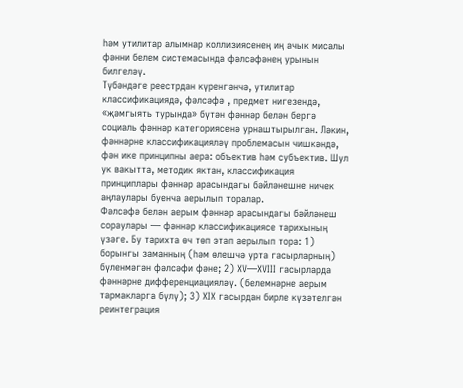һәм утилитар алымнар коллизиясенең иң ачык мисалы фәнни белем системасында фәлсәфәнең урынын билгеләү.
Түбәндәге реестрдан күренгәнчә, утилитар классификациядә, фәлсәфә , предмет нигезендә, «җәмгыять турында» бүтән фәннәр белән бергә социаль фәннәр категориясенә урнаштырылган. Ләкин, фәннәрне классификацияләү проблемасын чишкәндә, фән ике принципны аера: объектив һәм субъектив. Шул ук вакытта, методик яктан, классификация принциплары фәннәр арасындагы бәйләнешне ничек аңлаулары буенча аерылып торалар.
Фәлсәфә белән аерым фәннәр арасындагы бәйләнеш сораулары — фәннәр классификациясе тарихының үзәге. Бу тарихта өч төп этап аерылып тора: 1) борынгы заманның (һәм өлешчә урта гасырларның) бүленмәгән фәлсәфи фәне; 2) XV—XVIII гасырларда фәннәрне дифференциацияләү. (белемнәрне аерым тармакларга бүлү); 3) XIX гасырдан бирле күзәтелгән реинтеграция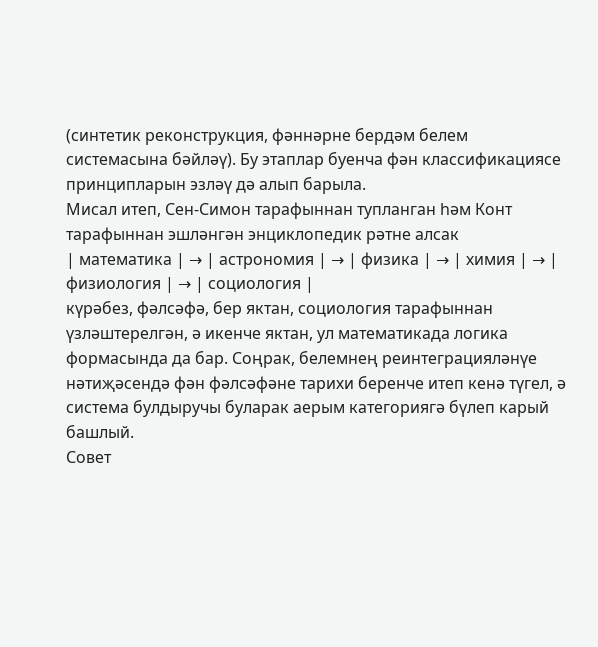(синтетик реконструкция, фәннәрне бердәм белем системасына бәйләү). Бу этаплар буенча фән классификациясе принципларын эзләү дә алып барыла.
Мисал итеп, Сен-Симон тарафыннан тупланган һәм Конт тарафыннан эшләнгән энциклопедик рәтне алсак
| математика | → | астрономия | → | физика | → | химия | → | физиология | → | социология |
күрәбез, фәлсәфә, бер яктан, социология тарафыннан үзләштерелгән, ә икенче яктан, ул математикада логика формасында да бар. Соңрак, белемнең реинтеграцияләнүе нәтиҗәсендә фән фәлсәфәне тарихи беренче итеп кенә түгел, ә система булдыручы буларак аерым категориягә бүлеп карый башлый.
Совет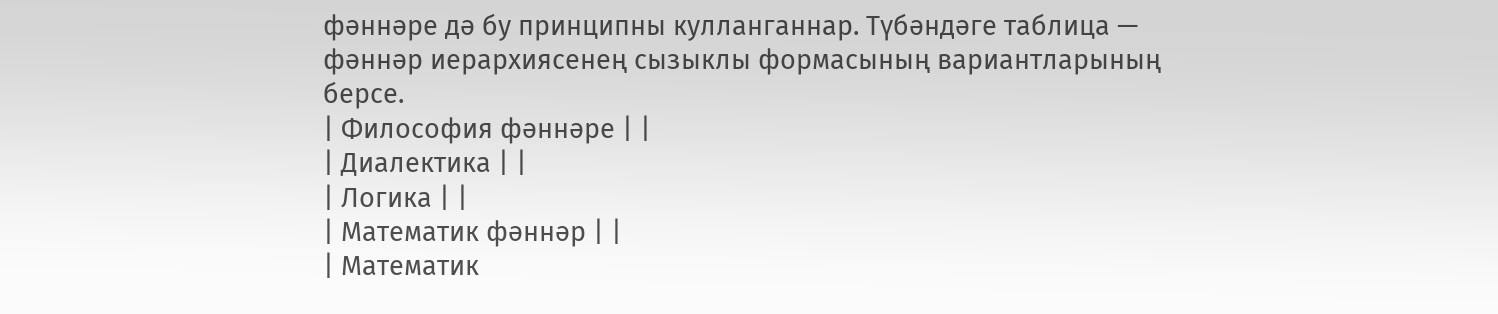фәннәре дә бу принципны кулланганнар. Түбәндәге таблица — фәннәр иерархиясенең сызыклы формасының вариантларының берсе.
| Философия фәннәре | |
| Диалектика | |
| Логика | |
| Математик фәннәр | |
| Математик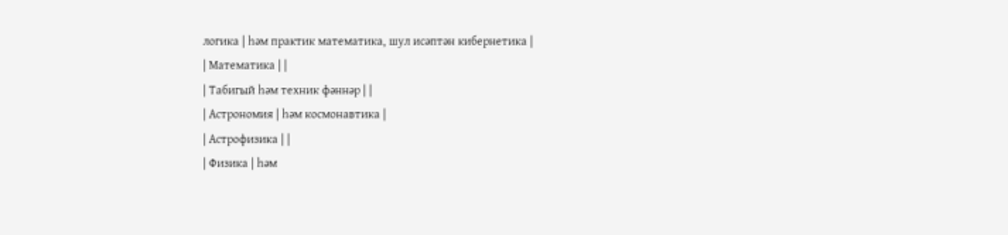логика | һәм практик математика, шул исәптән кибернетика |
| Математика | |
| Табигый һәм техник фәннәр | |
| Астрономия | һәм космонавтика |
| Астрофизика | |
| Физика | һәм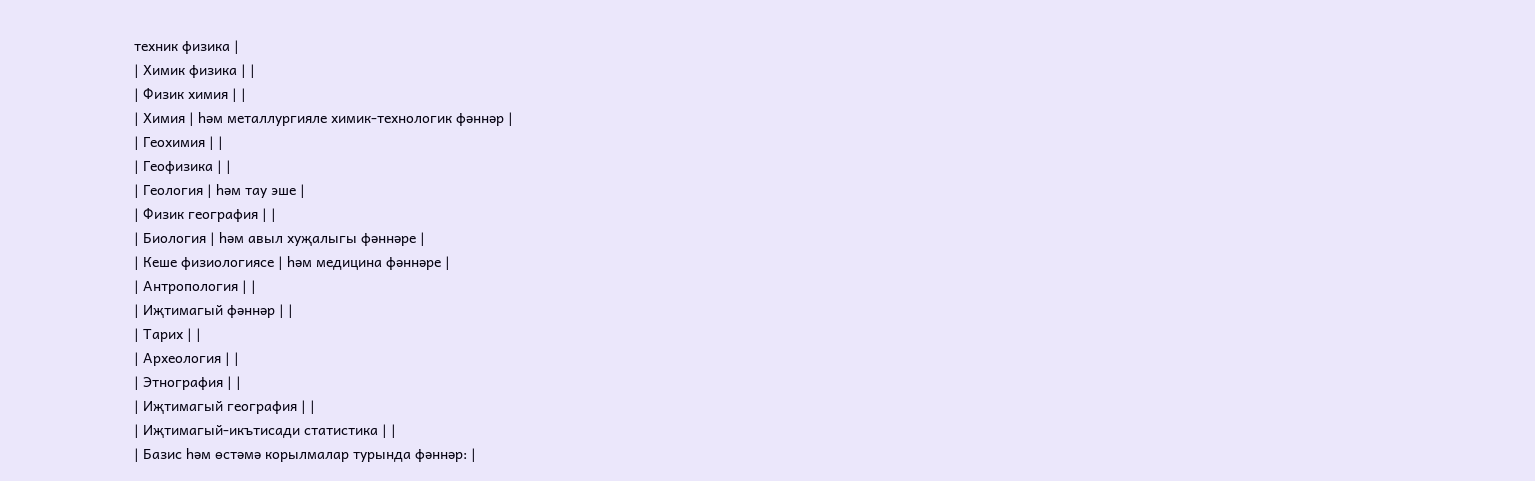техник физика |
| Химик физика | |
| Физик химия | |
| Химия | һәм металлургияле химик-технологик фәннәр |
| Геохимия | |
| Геофизика | |
| Геология | һәм тау эше |
| Физик география | |
| Биология | һәм авыл хуҗалыгы фәннәре |
| Кеше физиологиясе | һәм медицина фәннәре |
| Антропология | |
| Иҗтимагый фәннәр | |
| Тарих | |
| Археология | |
| Этнография | |
| Иҗтимагый география | |
| Иҗтимагый-икътисади статистика | |
| Базис һәм өстәмә корылмалар турында фәннәр: |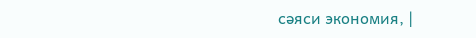сәяси экономия, |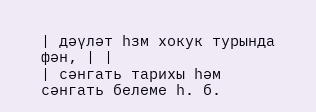| дәүләт һзм хокук турында фән, | |
| сәнгать тарихы һәм сәнгать белеме һ. б.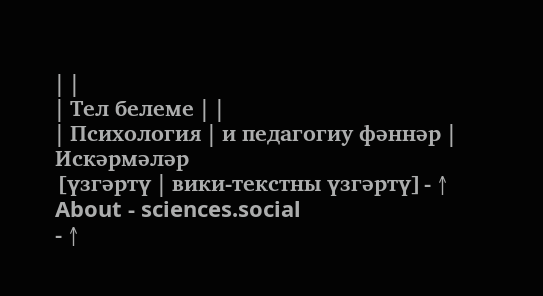| |
| Тел белеме | |
| Психология | и педагогиу фәннәр |
Искәрмәләр
[үзгәртү | вики-текстны үзгәртү]- ↑ About - sciences.social
- ↑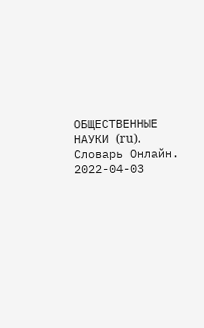ОБЩЕСТВЕННЫЕ НАУКИ (ru). Словарь Онлайн. 2022-04-03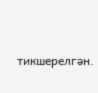тикшерелгән.